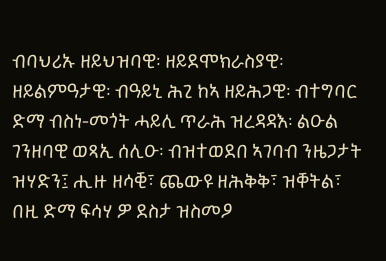ብባህሪኡ ዘይህዝባዊ፡ ዘይደሞክራስያዊ፡ ዘይልምዓታዊ፡ ብዓይኒ ሕጊ ከኣ ዘይሕጋዊ፡ ብተግባር ድማ ብስነ-መጎት ሓይሊ ጥራሕ ዝረዳዳእ፡ ልዑል ገንዘባዊ ወጻኢ ሰሊዑ፡ ብዝተወደበ ኣገባብ ንዜጋታት ዝሃድን፤ ሒዙ ዘሳቒ፣ ጨውዩ ዘሕቅቅ፣ ዝቐትል፣ በዚ ድማ ፍሳሃ ዎ ደስታ ዝስመዖ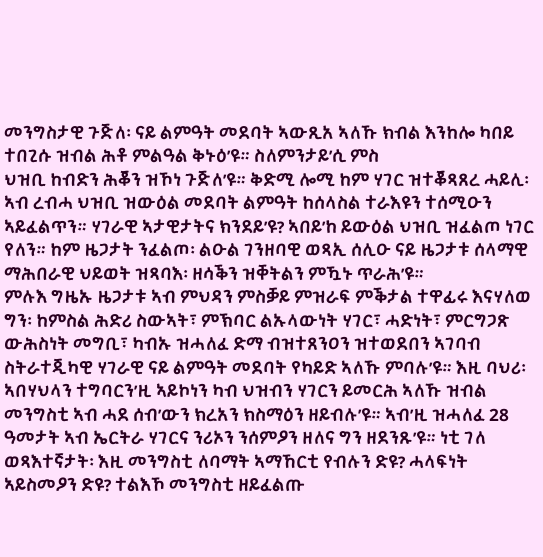መንግስታዊ ጉጅለ፡ ናይ ልምዓት መደባት ኣውጺአ ኣለኹ ክብል እንከሎ ካበይ ተበጊሱ ዝብል ሕቶ ምልዓል ቅኑዕ’ዩ። ስለምንታይ’ሲ ምስ
ህዝቢ ከብድን ሕቖን ዝኾነ ጉጅለ’ዩ። ቅድሚ ሎሚ ከም ሃገር ዝተቖጻጸረ ሓይሊ፡ ኣብ ረብሓ ህዝቢ ዝውዕል መደባት ልምዓት ከሰላስል ተራእዩን ተሰሚዑን ኣይፈልጥን። ሃገራዊ ኣታዊታትና ክንደይ’ዩ? ኣበይ’ከ ይውዕል ህዝቢ ዝፈልጦ ነገር የለን። ከም ዜጋታት ንፈልጦ፡ ልዑል ገንዘባዊ ወጻኢ ሰሊዑ ናይ ዜጋታቱ ሰላማዊ ማሕበራዊ ህይወት ዝጻባእ፡ ዘሳቕን ዝቐትልን ምዃኑ ጥራሕ’ዩ።
ምሉእ ግዜኡ ዜጋታቱ ኣብ ምህዳን ምስቓይ ምዝራፍ ምቕታል ተዋፊሩ እናሃለወ ግን፡ ከምስል ሕድሪ ስውኣት፣ ምኽባር ልኡላውነት ሃገር፣ ሓድነት፣ ምርግጋጽ ውሕስነት መግቢ፣ ካብኡ ዝሓለፈ ድማ ብዝተጸንዐን ዝተወደበን ኣገባብ ስትራተጂካዊ ሃገራዊ ናይ ልምዓት መደባት የካይድ ኣለኹ ምባሉ’ዩ። እዚ ባህሪ፡ ኣበሃህላን ተግባርን’ዚ ኣይኮነን ካብ ህዝብን ሃገርን ይመርሕ ኣለኹ ዝብል መንግስቲ ኣብ ሓደ ሰብ’ውን ክረአን ክስማዕን ዘይብሉ’ዩ። ኣብ’ዚ ዝሓለፈ 28 ዓመታት ኣብ ኤርትራ ሃገርና ንሪኦን ንሰምዖን ዘለና ግን ዘደንጹ’ዩ። ነቲ ገለ ወጻእተኛታት፡ እዚ መንግስቲ ለባማት ኣማኸርቲ የብሉን ድዩ? ሓላፍነት ኣይስመዖን ድዩ? ተልእኾ መንግስቲ ዘይፈልጡ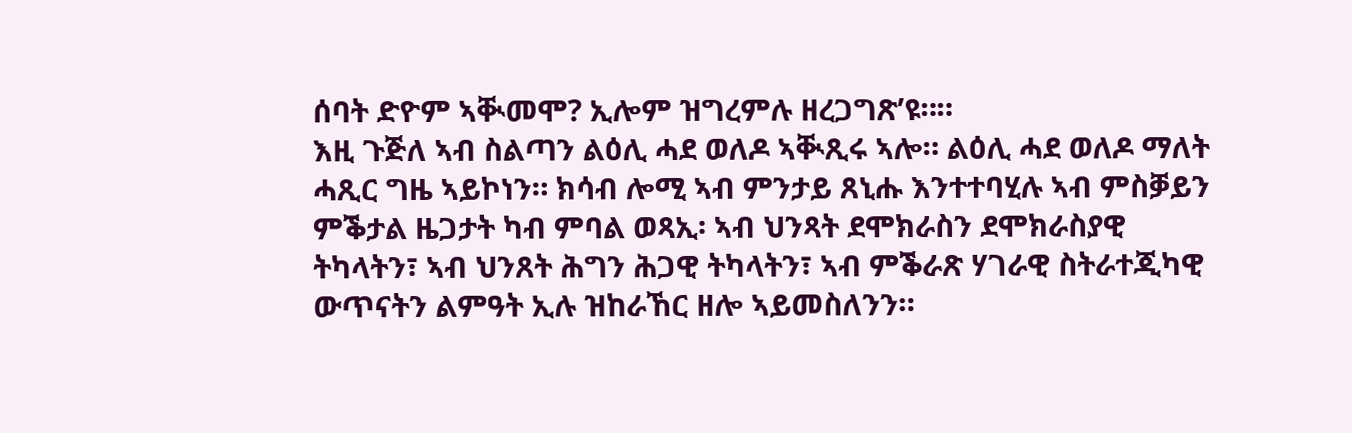ሰባት ድዮም ኣቚመሞ? ኢሎም ዝግረምሉ ዘረጋግጽ’ዩ።።
እዚ ጉጅለ ኣብ ስልጣን ልዕሊ ሓደ ወለዶ ኣቚጺሩ ኣሎ። ልዕሊ ሓደ ወለዶ ማለት ሓጺር ግዜ ኣይኮነን። ክሳብ ሎሚ ኣብ ምንታይ ጸኒሑ እንተተባሂሉ ኣብ ምስቓይን ምቕታል ዜጋታት ካብ ምባል ወጻኢ፡ ኣብ ህንጻት ደሞክራስን ደሞክራስያዊ ትካላትን፣ ኣብ ህንጸት ሕግን ሕጋዊ ትካላትን፣ ኣብ ምቕራጽ ሃገራዊ ስትራተጂካዊ ውጥናትን ልምዓት ኢሉ ዝከራኸር ዘሎ ኣይመስለንን።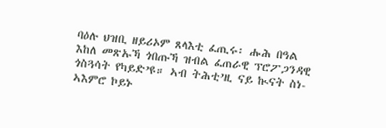ባዕሉ ህዝቢ ዘይሪኦም ጸላእቲ ፈጢሩ፡ ሑሕ በዓል እከለ መጽኡኻ ጎበጡኻ ዝብል ፈጠራዊ ፕሮፖጋንዳዊ ጎስጓሳት የካይድ’ዩ። ኣብ ትሕቲ’ዚ ናይ ኲናት ስነ-ኣእምሮ ኮይኑ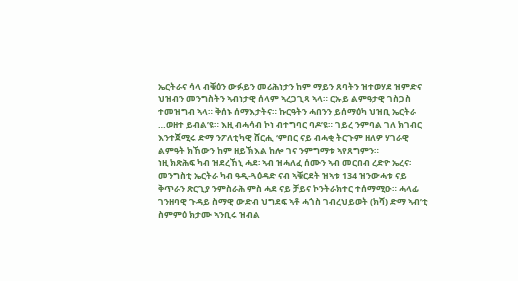ኤርትራና ሳላ ብቑዕን ውፉይን መሪሕነታን ከም ማይን ጸባትን ዝተወሃደ ዝምድና ህዝብን መንግስትን ኣብነታዊ ሰላም ኣረጋጊጻ ኣላ። ርኡይ ልምዓታዊ ገስጋስ ተመዝግብ ኣላ። ቅሰኑ ሰማእታትና። ኩርዓትን ሓበንን ይሰማዕካ ህዝቢ ኤርትራ …ወዘተ ይብል’ዩ። እዚ ብሓሳብ ኮነ ብተግባር ባዶ’ዩ። ገይረ ንምባል ገለ ክገብር እንተጀሚሩ ድማ ንፖለቲካዊ ሸርሒ ‘ምበር ናይ ብሓቂ ትርጉም ዘለዎ ሃገራዊ ልምዓት ክኸውን ከም ዘይኽእል ከሎ ገና ንምግማቱ ኣየጸግምን።
ነዚ ክጽሕፍ ካብ ዝደረኸኒ ሓደ፡ ኣብ ዝሓለፈ ሰሙን ኣብ መርበብ ረድዮ ኤረና፡ መንግስቲ ኤርትራ ካብ ዓዲ-ጓዕዳድ ናብ ኣቑርደት ዝኣቱ 134 ዝንውሓቱ ናይ ቅጥራን ጽርጊያ ንምስራሕ ምስ ሓደ ናይ ቻይና ኮንትራክተር ተሰማሚዑ። ሓላፊ ገንዘባዊ ጉዳይ ስማዊ ውድብ ህግደፍ ኣቶ ሓጎስ ገብረህይወት (ክሻ) ድማ ኣብ’ቲ ስምምዕ ክታሙ ኣንቢሩ ዝብል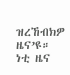ዝረኸብክዎ ዜና’ዩ።
ነቲ ዜና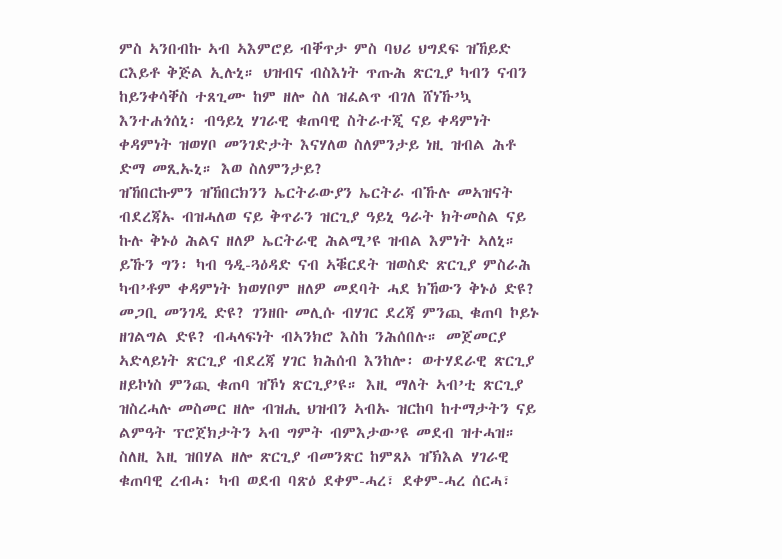ምስ ኣንበብኩ ኣብ ኣእምሮይ ብቐጥታ ምስ ባህሪ ህግደፍ ዝኸይድ ርእይቶ ቅጅል ኢሉኒ። ህዝብና ብስእነት ጥጡሕ ጽርጊያ ካብን ናብን ከይንቀሳቐስ ተጸጊሙ ከም ዘሎ ስለ ዝፈልጥ ብገለ ሸነኹ’ኳ እንተሐጎሰኒ፡ ብዓይኒ ሃገራዊ ቁጠባዊ ስትራተጂ ናይ ቀዳምነት ቀዳምነት ዝወሃቦ መንገድታት እናሃለወ ስለምንታይ ነዚ ዝብል ሕቶ ድማ መጺኡኒ። እወ ስለምንታይ?
ዝኸበርኩምን ዝኸበርክንን ኤርትራውያን ኤርትራ ብኹሉ መኣዝናት ብደረጃኡ ብዝሓለወ ናይ ቅጥራን ዝርጊያ ዓይኒ ዓራት ክትመስል ናይ ኩሉ ቅኑዕ ሕልና ዘለዎ ኤርትራዊ ሕልሚ’ዩ ዝብል እምነት ኣለኒ። ይኹን ግን፡ ካብ ዓዲ-ጓዕዳድ ናብ ኣቑርደት ዝወስድ ጽርጊያ ምስራሕ ካብ’ቶም ቀዳምነት ክወሃቦም ዘለዎ መደባት ሓደ ክኸውን ቅኑዕ ድዩ? መጋቢ መንገዲ ድዩ? ገንዘቡ መሊሱ ብሃገር ደረጃ ምንጪ ቁጠባ ኮይኑ ዘገልግል ድዩ? ብሓላፍነት ብኣንክሮ እስከ ንሕሰበሉ። መጀመርያ ኣድላይነት ጽርጊያ ብደረጃ ሃገር ክሕሰብ እንከሎ፡ ወተሃደራዊ ጽርጊያ ዘይኮነስ ምንጪ ቁጠባ ዝኾነ ጽርጊያ’ዩ። እዚ ማለት ኣብ’ቲ ጽርጊያ ዝስረሓሉ መስመር ዘሎ ብዝሒ ህዝብን ኣብኡ ዝርከባ ከተማታትን ናይ ልምዓት ፕሮጀክታትን ኣብ ግምት ብምእታው’ዩ መደብ ዝተሓዝ።
ስለዚ እዚ ዝበሃል ዘሎ ጽርጊያ ብመንጽር ከምጸኦ ዝኽእል ሃገራዊ ቁጠባዊ ረብሓ፡ ካብ ወደብ ባጽዕ ደቀም-ሓረ፣ ደቀም-ሓረ ሰርሓ፣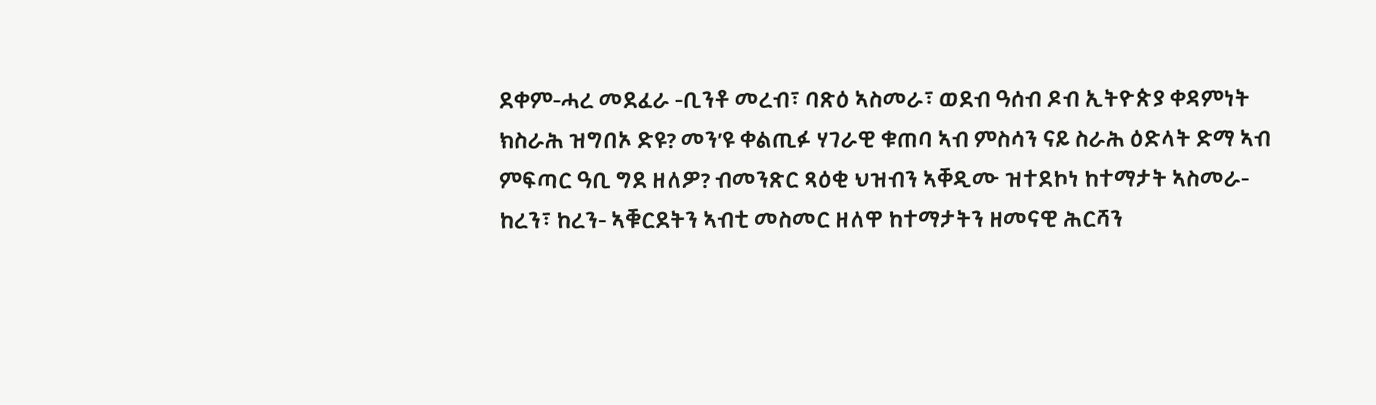ደቀም-ሓረ መደፈራ -ቢንቶ መረብ፣ ባጽዕ ኣስመራ፣ ወደብ ዓሰብ ዶብ ኢትዮጵያ ቀዳምነት ክስራሕ ዝግበኦ ድዩ? መን’ዩ ቀልጢፉ ሃገራዊ ቁጠባ ኣብ ምስሳን ናይ ስራሕ ዕድላት ድማ ኣብ ምፍጣር ዓቢ ግደ ዘለዎ? ብመንጽር ጻዕቂ ህዝብን ኣቐዲሙ ዝተደኮነ ከተማታት ኣስመራ-ከረን፣ ከረን- ኣቑርደትን ኣብቲ መስመር ዘለዋ ከተማታትን ዘመናዊ ሕርሻን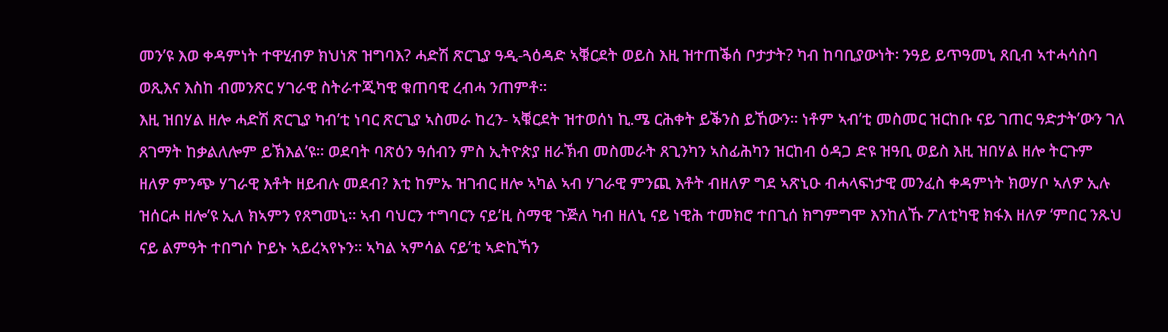መን’ዩ እወ ቀዳምነት ተዋሂብዎ ክህነጽ ዝግባእ? ሓድሽ ጽርጊያ ዓዲ-ጓዕዳድ ኣቑርደት ወይስ እዚ ዝተጠቕሰ ቦታታት? ካብ ከባቢያውነት፡ ንዓይ ይጥዓመኒ ጸቢብ ኣተሓሳስባ ወጺእና እስከ ብመንጽር ሃገራዊ ስትራተጂካዊ ቁጠባዊ ረብሓ ንጠምቶ።
እዚ ዝበሃል ዘሎ ሓድሽ ጽርጊያ ካብ’ቲ ነባር ጽርጊያ ኣስመራ ከረን- ኣቑርደት ዝተወሰነ ኪ.ሜ ርሕቀት ይቕንስ ይኸውን። ነቶም ኣብ’ቲ መስመር ዝርከቡ ናይ ገጠር ዓድታት’ውን ገለ ጸገማት ከቃልለሎም ይኽእል’ዩ። ወደባት ባጽዕን ዓሰብን ምስ ኢትዮጵያ ዘራኽብ መስመራት ጸጊንካን ኣስፊሕካን ዝርከብ ዕዳጋ ድዩ ዝዓቢ ወይስ እዚ ዝበሃል ዘሎ ትርጉም ዘለዎ ምንጭ ሃገራዊ እቶት ዘይብሉ መደብ? እቲ ከምኡ ዝገብር ዘሎ ኣካል ኣብ ሃገራዊ ምንጪ እቶት ብዘለዎ ግደ ኣጽኒዑ ብሓላፍነታዊ መንፈስ ቀዳምነት ክወሃቦ ኣለዎ ኢሉ ዝሰርሖ ዘሎ’ዩ ኢለ ክኣምን የጸግመኒ። ኣብ ባህርን ተግባርን ናይ’ዚ ስማዊ ጉጅለ ካብ ዘለኒ ናይ ነዊሕ ተመክሮ ተበጊሰ ክግምግሞ እንከለኹ ፖለቲካዊ ክፋእ ዘለዎ ‘ምበር ንጹህ ናይ ልምዓት ተበግሶ ኮይኑ ኣይረኣየኑን። ኣካል ኣምሳል ናይ’ቲ ኣድኪኻን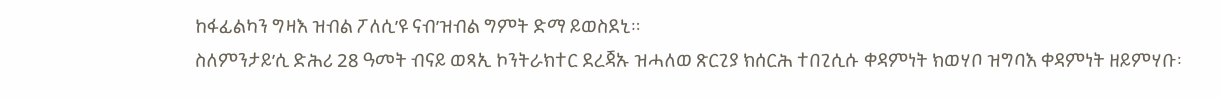ከፋፊልካን ግዛእ ዝብል ፖለሲ’ዩ ናብ’ዝብል ግምት ድማ ይወስደኒ።
ስለምንታይ’ሲ ድሕሪ 28 ዓመት ብናይ ወጻኢ ኮንትራክተር ደረጃኡ ዝሓለወ ጽርጊያ ክሰርሕ ተበጊሲሱ ቀዳምነት ክወሃቦ ዝግባእ ቀዳምነት ዘይምሃቡ፡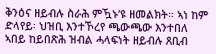ቅንዕና ዘይብሉ ስራሕ ምዃኑ’ዩ ዘመልክት። ኣነ ከም ድላየይ፡ ህዝቢ እንተኾረየ ጫውጫው እንተበለ ኣበይ ከይበጽሕ ዝብል ሓላፍነት ዘይብሉ ጸቢብ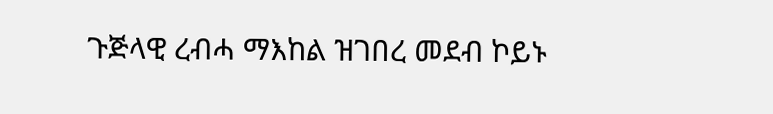ጉጅላዊ ረብሓ ማእከል ዝገበረ መደብ ኮይኑ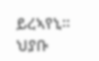ይረኣየኒ።
ህያቡ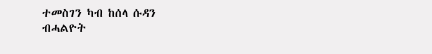ተመስገን ካብ ከሰላ ሱዳን
ብሓልዮት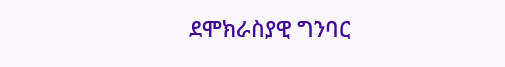ደሞክራስያዊ ግንባር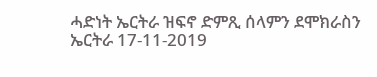ሓድነት ኤርትራ ዝፍኖ ድምጺ ሰላምን ደሞክራስን ኤርትራ 17-11-2019